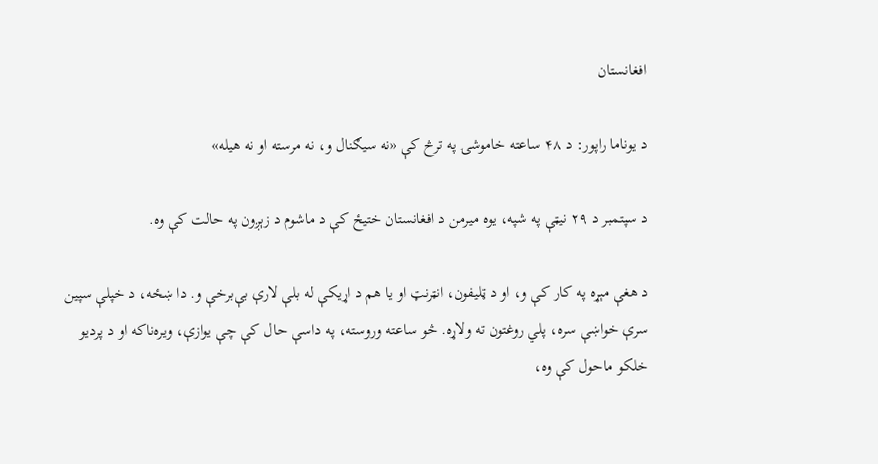افغانستان

د یوناما راپور: د ۴۸ ساعته خاموشۍ په ترڅ کې «نه سیګنال و، نه مرسته او نه هیله»

د سپتمبر د ۲۹ نیټې په شپه، یوه میرمن د افغانستان ختیځ کې د ماشوم د زېږون په حالت کې وه.

د هغې مېړه په کار کې و، او د ټلیفون، انټرنټ او یا هم د اړیکې له بلې لارې بې‌برخې و. دا ښځه، د خپلې سپین سرې خواښې سره، پلي روغتون ته ولاړه. څو ساعته وروسته، په داسې حال کې چې یوازې، ویره‌ناکه او د پردیو خلکو ماحول کې وه،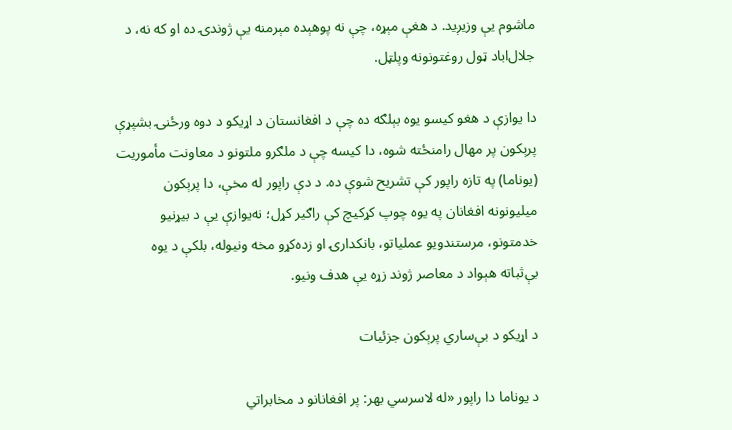ماشوم یې وزیږید. د هغې مېړه، چې نه پوهېده مېرمنه یې ژوندۍ ده او که نه، د جلال‌اباد ټول روغتونونه وپلټل.

دا یوازې د هغو کیسو یوه بېلګه ده چې د افغانستان د اړیکو د دوه ‌ورځنۍ بشپړې پرېکون پر مهال رامنځته شوه، دا کیسه چې د ملګرو ملتونو د معاونت مأموریت (یوناما) په تازه راپور کې تشریح شوې ده. د دې راپور له مخې، دا پرېکون میلیونونه افغانان په یوه چوپ کړکیچ کې راګیر کړل؛ نه‌یوازې یې د بیړنیو خدمتونو، مرستندویو عملیاتو، بانکدارۍ او زده‌کړو مخه ونیوله، بلکې د یوه بې‌ثباته هېواد د معاصر ژوند زړه یې هدف ونیو.

د اړیکو د بې‌ساري پرېکون جزئیات

د یوناما دا راپور «له لاسرسي بهر: پر افغانانو د مخابراتي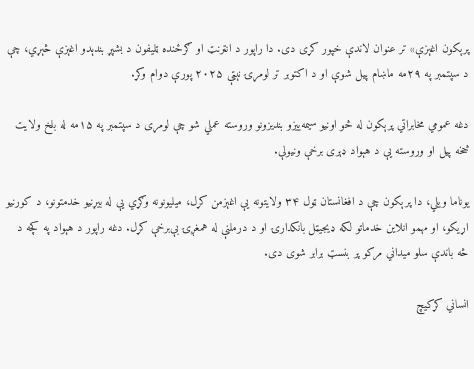پرېکون اغېزې» تر عنوان لاندې خپور کړی دی. دا راپور د انټرنټ او ګرځنده ټلیفون د بشپړ بندېدو اغېزې څېړي، چې د سپتمبر په ۲۹مه ماښام پیل شوې او د اکتوبر تر لومړۍ نېټې ۲۰۲۵ پورې دوام وکړ.

دغه عمومي مخابراتي پرېکون له څو اونیو سیمه‌ییزو بندیزونو وروسته عملي شو چې لومړی د سپتمبر په ۱۵مه له بلخ ولایت څخه پیل او وروسته یې د هېواد ډېری برخې ونیولې.

یوناما ویلي، دا پرېکون چې د افغانستان ټول ۳۴ ولایتونه یې اغېزمن کړل، میلیونونه وګړي یې له بیړنیو خدمتونو، د کورنیو اړیکو، او مهمو انلاین خدماتو لکه ډیجیټل بانکدارۍ او د درملنې له همغږۍ بې‌برخې کړل. دغه راپور د هېواد په کچه د څه باندې سلو میداني مرکو پر بنسټ برابر شوی دی.

انساني کړکیچ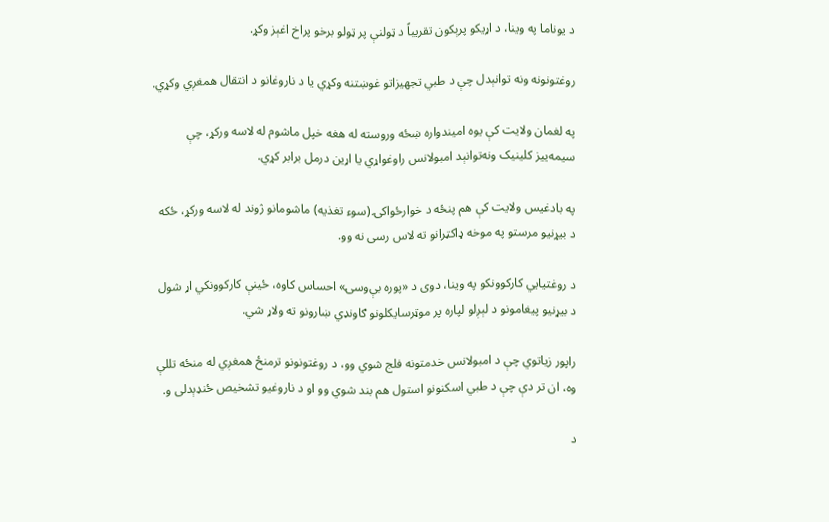د یوناما په وینا، د اړیکو پرېکون تقریباً د ټولنې پر ټولو برخو پراخ اغېز وکړ.

روغتونونه ونه توانېدل چې د طبي تجهیزاتو غوښتنه وکړي یا د ناروغانو د انتقال همغږي وکړي.

په لغمان ولایت کې یوه امیندواره ښځه وروسته له هغه خپل ماشوم له لاسه ورکړ، چې سیمه‌ییز کلینیک ونه‌توانېد امبولانس راوغواړي یا اړین درمل برابر کړي.

په بادغیس ولایت کې هم پنځه د خوارځواکۍ (سوء تغذیه) ماشومانو ژوند له لاسه ورکړ، ځکه د بیړنیو مرستو په موخه ډاکټرانو ته لاس رسی نه وو.

د روغتیایي کارکوونکو په وینا، دوی د «پوره بې‌وسۍ» احساس کاوه، ځینې کارکوونکي اړ شول د بیړنیو پیغامونو د لېږلو لپاره پر موټرسایکلونو ګاونډي ښارونو ته ولاړ شي.

راپور زیاتوي چې د امبولانس خدمتونه فلج شوي وو، د روغتونونو ترمنځ همغږي له منځه تللې وه، ان تر دې چې د طبي اسکنونو استول هم بند شوي وو او د ناروغیو تشخیص ځنډېدلی و.

د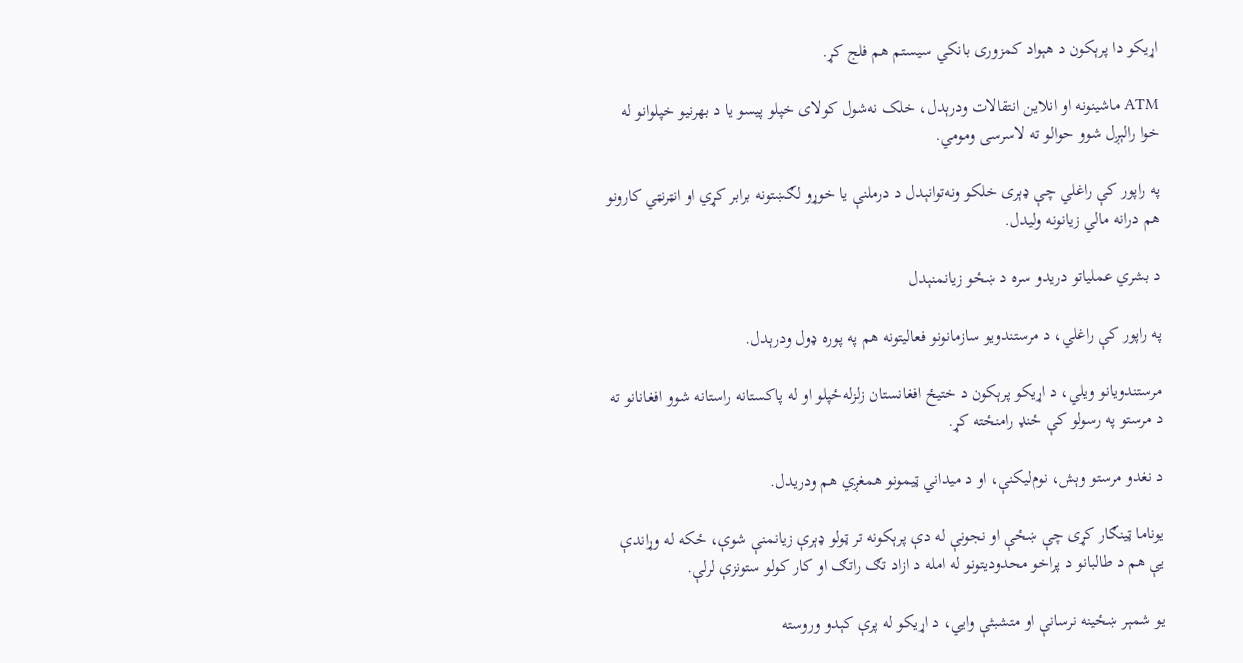اړیکو دا پرېکون د هېواد کمزوری بانکي سیستم هم فلج کړ.

ATM ماشینونه او انلاین انتقالات ودرېدل، خلک نه‌شول کولای خپلو پیسو یا د بهرنیو خپلوانو له خوا رالېږل شوو حوالو ته لاسرسی ومومي.

په راپور کې راغلي چې ډېری خلکو ونه‌توانېدل د درملنې یا خوړو لګښتونه برابر کړي او انټرنټي کارونو هم درانه مالي زیانونه ولیدل.

د بشري عملیاتو دریدو سره د ښځو زیانمنېدل

په راپور‌ کې راغلي، د مرستندویو سازمانونو فعالیتونه هم په پوره ډول ودرېدل.

مرستندویانو ویلي، د اړیکو پرېکون د ختیځ افغانستان زلزله‌ځپلو او له پاکستانه راستانه شوو افغانانو ته د مرستو په رسولو کې ځنډ رامنځته کړ.

د نغدو مرستو وېش، نوم‌لیکنې، او د میداني ټیمونو همغږي هم ودریدل.

یوناما ټینګار کړی چې ښځې او نجونې له دې پرېکونه تر ټولو ډېرې زیانمنې شوې، ځکه له وړاندې یې هم د طالبانو د پراخو محدودیتونو له امله د ازاد تګ راتګ او کار کولو ستونزې لرلې.

یو شمېر ښځینه نرسانې او متشبثې وايي، د اړیکو له پرې کېدو وروسته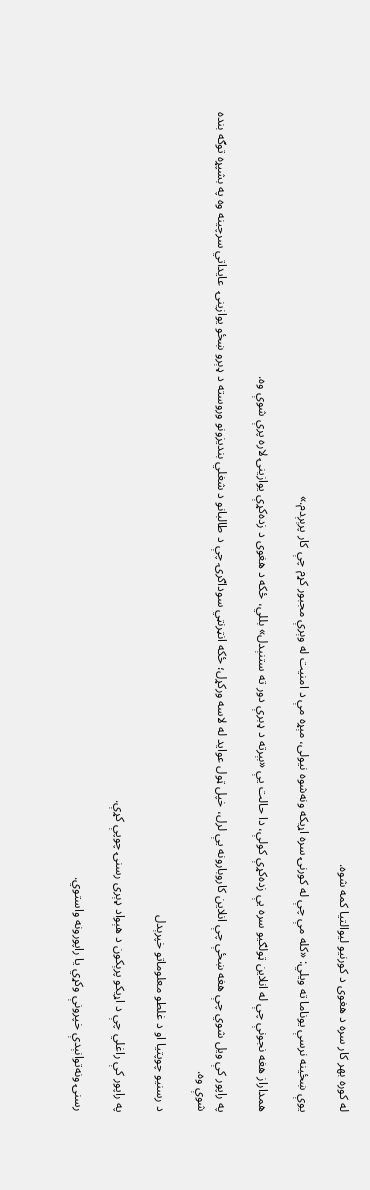له کوره بهر کار سره د هغوی د کورنیو لیوالتیا کمه شوه.

یوې ښځینه نرسې یوناما ته ویلي: «کله مې چې له کورنۍ سره اړیکه ونه‌شوه نیولی، مېړه مې د امنیت له وېرې مجبور کړم چې کار پرېږدم.»

همداراز هغه نجونې چې له انلاین ټولګیو سره یې زده‌کړې کولې، دا حالت یې «بېرته د ډبرې دور ته ستنېدل» بللي، ځکه د هغوی د زده‌کړې یوازینۍ لاره پرې شوې وه.

په راپور کې ویل شوي چې هغه ښځې چې انلاین کاروبارونه یې لرل، خپل ټول عواید له لاسه ورکړل؛ ځکه انټرنټي سوداګرۍ چې د طالبانو د شغلي بندیزونو وروسته د ډېرو ښځو یوازینۍ  عایداتي سرچینه وه په بشپړه توګه بنده شوې وه.

د رسنیو چوپتیا او د غلطو معلوماتو خپرېدل

په راپور کې راغلي چې د اړیکو پرېکون د هېواد ډېری رسنۍ چوپې کړې.

رسنۍ ونه‌توانېدې خپرونې وکړي یا راپورونه واستوي.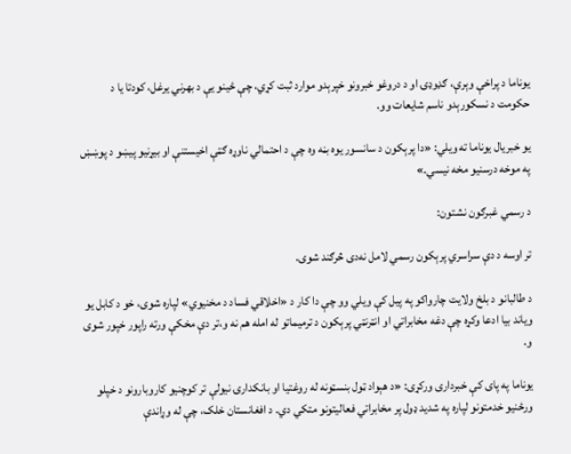یوناما د پراخې وېرې، ګډوډۍ او د دروغو خبرونو خپرېدو موارد ثبت کړي، چې ځینو یې د بهرني یرغل، کودتا یا د حکومت د نسکورېدو ناسم شایعات وو.

یو خبریال یوناما ته ویلي: «دا پرېکون د سانسور یوه بڼه وه چې د احتمالي ناوړه ګټې اخیستنې او بیړنیو پیښو د پوښښ په موخه درسنیو مخه نیسي.»

د رسمي غبرګون نشتون:

تر اوسه د دې سراسري پرېکون رسمي لامل نه‌دی څرګند شوی.

د طالبانو د بلخ ولایت چارواکو په پیل کې ویلي وو چې دا کار د «اخلاقي فساد د مخنیوي» لپاره شوی، خو د کابل یو ویاند بیا ادعا وکړه چې دغه مخابراتي او انټرنټي پرېکون د ترمیماتو له امله هم نه‌ و،تر دې مخکې ورته راپور خپور شوی و.

یوناما په پای کې خبرداری ورکړی: «د هېواد ټول بنسټونه له روغتیا او بانکدارۍ نیولې تر کوچنیو کاروبارونو د خپلو ورځنیو خدمتونو لپاره په شدید ډول پر مخابراتي فعالیتونو متکي دي. د افغانستان خلک، چې له وړاندې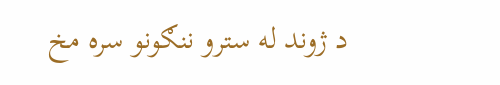د ژوند له سترو ننګونو سره مخ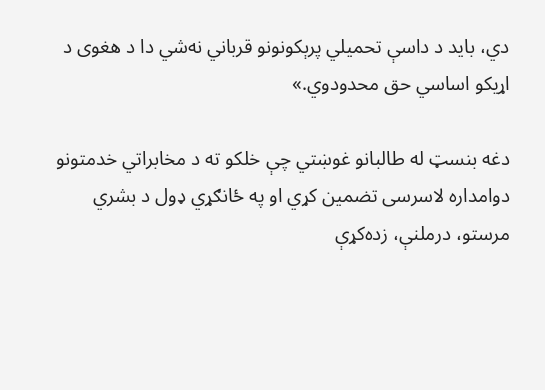دي، باید د داسې تحمیلي پرېکونونو قرباني نه‌شي دا د هغوی د اړیکو اساسي حق محدودوي.»

دغه بنسټ له طالبانو غوښتي چې خلکو ته د مخابراتي خدمتونو دوامداره لاسرسی تضمین کړي او په ځانګړي ډول د بشري مرستو، درملنې، زده‌کړې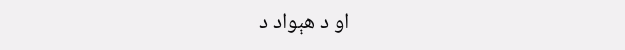او د هېواد د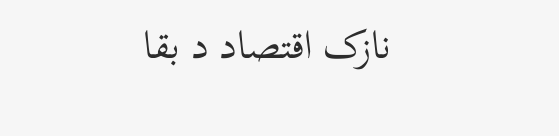نازک اقتصاد د بقا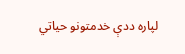لپاره ددې خدمتونو حیاتي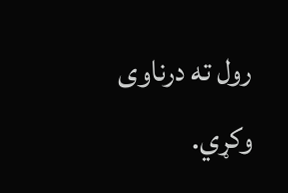رول ته درناوی وکړي.